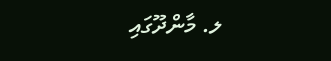ލ. މާންދޫގައި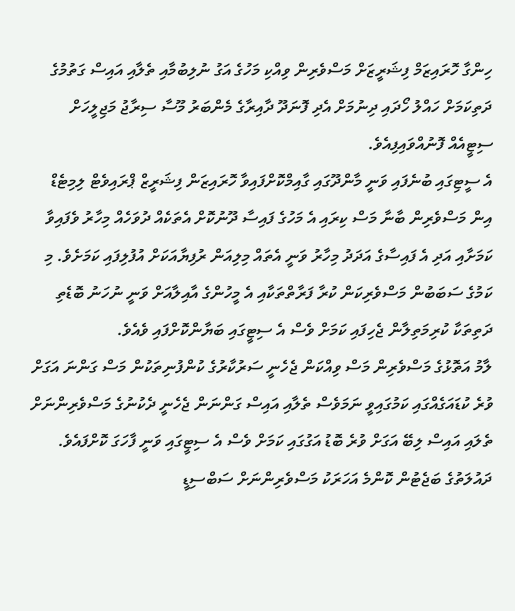ހިންގާ ހޮރައިޒަމް ފިޝަރީޒަށް މަސްވެރިން ވިއްކި މަހުގެ އަގު ނުލިބުމާއި ތެލާއި އައިސް ގަތުމުގެ ދަތިކަމަށް ހައްލު ހޯދައި ދިނުމަށް އެދި ފޮނަދޫ ދާއިރާގެ މެންބަރު މޫސާ ސިރާޖު މަޖިލީހަށް ސިޓީއެއް ފޮނުއްވައިފިއެވެ.
އެ ސީޓިގައި ބުނެފައި ވަނީ މާންދޫގައި ގާއިމްކޮށްފައިވާ ހޮރައިޒަން ފިޝަރީޒް ޕްރައިވެޓް ލިމިޓެޑް އިން މަސްވެރިން ބާނާ މަސް ކިރައި އެ މަހުގެ ފައިސާ ދޫނުކޮށް އެތަކެއް ދުވަހެއް މިހާރު ވެފައިވާ ކަމަށާއި އަދި އެ ފައިސާގެ އަދަދު މިހާރު ވަނީ އެތައް މިލިއަން ރުފިޔާއަކަށް އުފުލިފައި ކަމަށެވެ. މި ކަމުގެ ސަބަބުން މަސްވެރިކަން ކުރާ ފަރާތްތަކާއި އެ މީހުންގެ އާއިލާއަށް ވަނީ ނުހަނު ބޮޑެތި ދަތިތަކާ ކުރިމަތިލާން ޖެހިފައި ކަމަށް ވެސް އެ ސިޓީގައި ބަޔާންކޮށްފައި ވެއެވެ.
ލާމު އަތޮޅުގެ މަސްވެރިން މަސް ވިއްކަން ޖެހެނީ ސަރުކާރުގެ ކުންފުނިތަކުން މަސް ގަންނަ އަގަށް ވުރެ ކުޑައަގެއްގައި ކަމުގައިވީ ނަމަވެސް ތެލާއި އައިސް ގަންނަން ޖެހެނީ ދެކުނުގެ މަސްވެރިންނަށް ތެލައި އައިސް ލިބޭ އަގަށް ވުރެ ބޮޑު އަގުގައި ކަމަށް ވެސް އެ ސިޓީގައި ވަނީ ފާހަގަ ކޮށްފައެވެ. ދައުލަތުގެ ބަޖެޓުން ކޮންމެ އަހަރަކު މަސްވެރިންނަށް ސަބްސިޑީ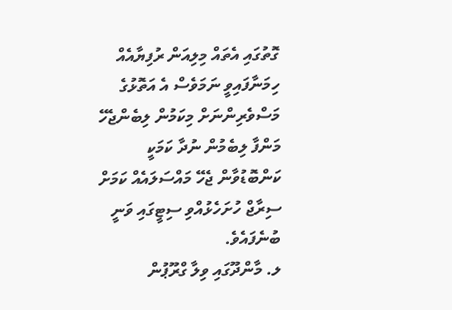ގޮތުގައި އެތައް މިލިއަން ރުފިޔާއެއް ހިމަނާފައިވީ ނަމަވެސް އެ އަތޮޅުގެ މަސްވެރިންނަށް މިކަމުން ލިބެންޖެހޭ މަންފާ ލިބެމުން ނުދާ ކަމަކީ ކަންބޮޑުވާން ޖެހޭ މައްސަލައެއް ކަމަށް ސިރާޖް ހުށަހެޅުއްވި ސިޓީގައި ވަނީ ބުނެފައެވެ.
ލ. މާންދޫގައި ވިލާ ގްރޫޕުން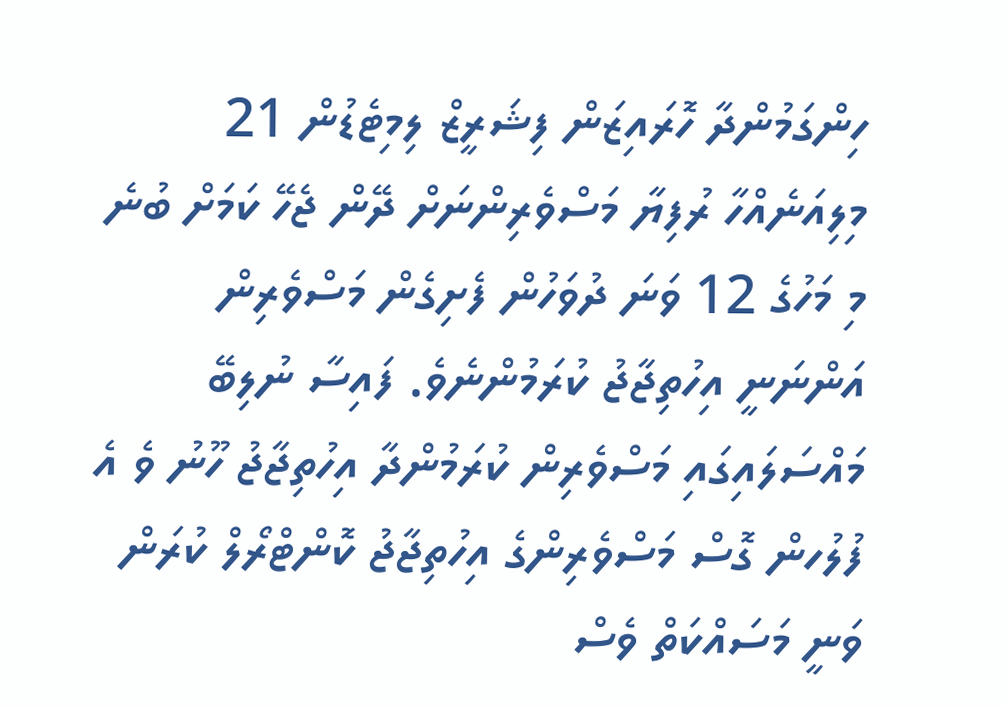ހިންގަމުންދާ ހޮރައިޒަން ފިޝަރީޒް ލިމިޓެޑުން 21 މިލިއަނެއްހާ ރުފިޔާ މަސްވެރިންނަށް ދޭން ޖެހޭ ކަމަށް ބުނެ މި މަހުގެ 12 ވަނަ ދުވަހުން ފެށިގެން މަސްވެރިން އަންނަނީ އިހުތިޖާޖު ކުރަމުންނެވެ. ފައިސާ ނުލިބޭ މައްސަލައިގައި މަސްވެރިން ކުރަމުންދާ އިހުތިޖާޖު ހޫނު ވެ އެ ފުލުހން ގޮސް މަސްވެރިންގެ އިހުތިޖާޖު ކޮންޓްރޯލް ކުރަން ވަނީ މަސައްކަތް ވެސް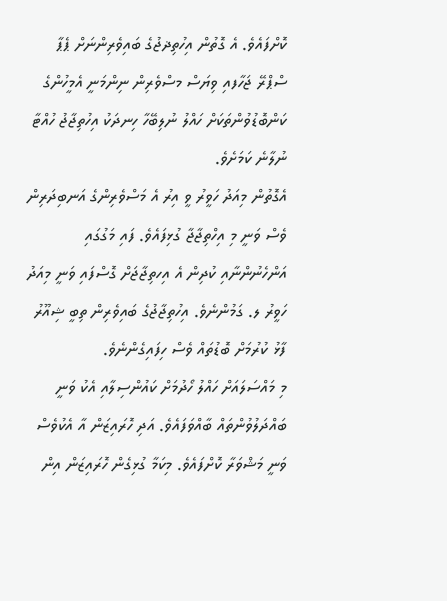ކޮށްފައެވެ. އެ ގޮތުން އިހުތިޛޖުގެ ބައިވެރިންނަށް ޕެޕާ ސްޕްރޭ ޖަހާފއި ވިޔަސް މސްވެރިން ނިންމަނީ އެމީހުންގެ ކަންބޮޑުވުންތަކަށް ހައްލު ނުލިބޭހާ ހިނދަކު އިހުތިޖާޖު ހުއްޓާ ނުލާނެ ކަމަށެވެ.
އެގޮތުން މިއަދު ހަވީރު ވީ އިރު އެ މަސްވެރިންގެ އަނބިދަރިން ވެސް ވަނީ މި އިހްތިޖާޖާ ގުޅިފައެވެ. ފައި މަގުގައި އަންހެނުންނާއި ކުދިން އެ އިހތިޖާޖަށް ގޮސްފައި ވަނީ މިއަދު ހަވީރު ލ. ގަމުންނެވެ. އިހުތިޖާޖުގެ ބައިވެރިން ތިބީ ޝިއޫރު ފާޅު ކުރުމަށް ބޮޑުތައް ވެސް ހިފައިގެންނެވެ.
މި މައްސަލައަށް ހައްލު ހޯދުމަށް ކައުންސިލާއި އެކު ވަނީ ބައްދަލުވުންތައް ބާއްވަފައެވެ. އަދި ހޮރައިޒަން އާ އެކުވެސް ވަނީ މަޝްވަރާ ކޮށްފައެވެ. މިކަމާ ގުޅިގެން ހޮރައިޒަން އިން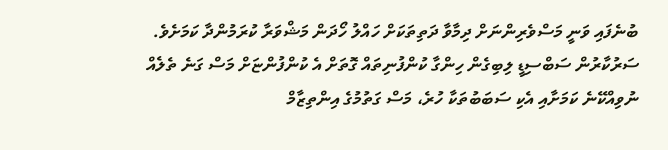ބުނެފައި ވަނީ މަސްވެރިންނަށް ދިމާވާ ދަތިތަކަށް ހައްލު ހޯދަން މަޝްވަރާ ކުރަމުންދާ ކަމަށެވެ. ސަރުކާރުން ސަބްސިޑީ ލިބިގެން ހިންގާ ކުންފުނިތައް ގޮތަށް އެ ކުންފުންޏަށް މަސް ގަނެ ތެލެއް ނުވިއްކޭނެ ކަމަށާއި އެކި ސަބަބުތަކާ ހުރެ، މަސް ގަތުމުގެ އިންތިޒާމް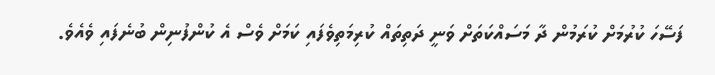ފަސޭހަ ކުރުމަށް ކުރަމުން ދާ މަސައްކަތަށް ވަނީ ދަތިތައް ކުރިމަތިވެފައި ކަމަށް ވެސް އެ ކުންފުނިން ބުނެފައި ވެއެވެ.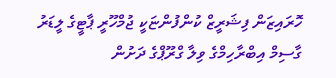ހޮރައިޒަން ފިޝަރީޒް ކުންފުންޏަކީ ޖުމްހޫރީ ޕާޓީގެ ލީޑަރު ގާސިމް އިބްރާހިމްގެ ވިލާ ގްރޫޕްގެ ދަށުން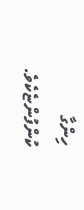ހިންގާ ކުންފުންޏެކެވެ.